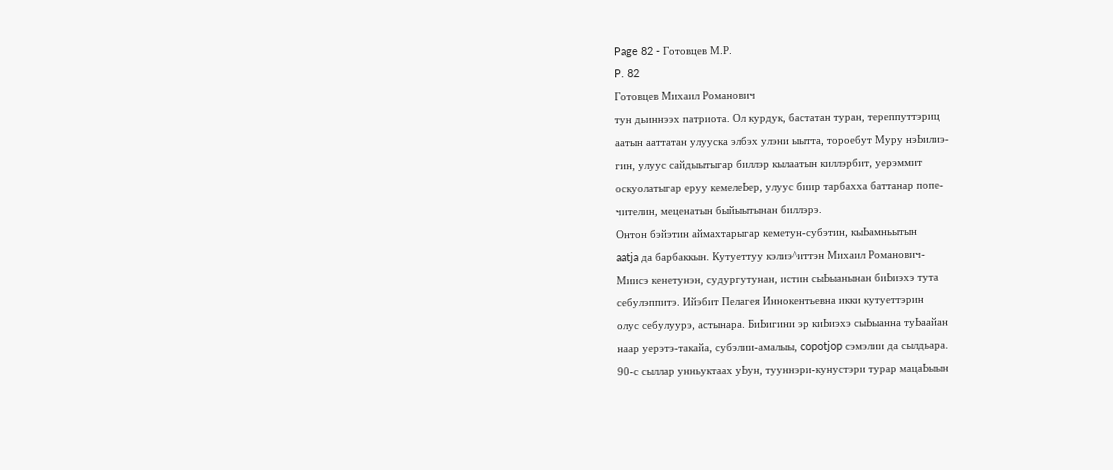Page 82 - Готовцев М.Р.
P. 82
Готовцев Михаил Романович
тун дьиннээх патриота. Ол курдук, бастатан туран, тереппуттэриц
аатын ааттатан улууска элбэх улэни ыытта, тороебут Муру нэЬилиэ-
гин, улуус сайдыытыгар биллэр кылаатын киллэрбит, уерэммит
оскуолатыгар еруу кемелеЬер, улуус биир тарбахха баттанар попе-
чителин, меценатын быйыытынан биллэрэ.
Онтон бэйэтин аймахтарыгар кеметун-субэтин, кыЬамньытын
aatja да барбаккын. Кутуеттуу кэлиэ^иттэн Михаил Романович-
Миисэ кенетунэн, судургутунан, истин сыЬыанынан биЬиэхэ тута
себулэппитэ. Ийэбит Пелагея Иннокентьевна икки кутуеттэрин
олус себулуурэ, астынара. БиЬигини эр киЬиэхэ сыЬыанна туЬаайан
наар уерэтэ-такайа, субэлии-амалыы, copotjop сэмэлии да сылдьара.
90-с сыллар унньуктаах уЬун, тууннэри-кунустэри турар мацаЬыын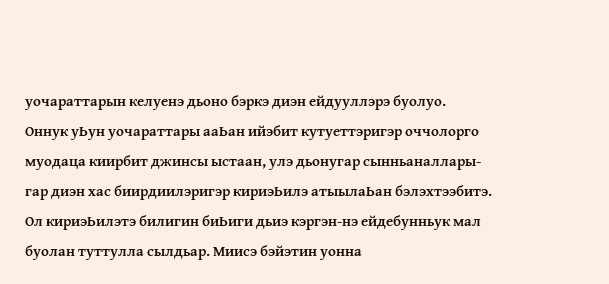уочараттарын келуенэ дьоно бэркэ диэн ейдууллэрэ буолуо.
Оннук уЬун уочараттары ааЬан ийэбит кутуеттэригэр оччолорго
муодаца киирбит джинсы ыстаан, улэ дьонугар сынньаналлары-
гар диэн хас биирдиилэригэр кириэЬилэ атыылаЬан бэлэхтээбитэ.
Ол кириэЬилэтэ билигин биЬиги дьиэ кэргэн-нэ ейдебунньук мал
буолан туттулла сылдьар. Миисэ бэйэтин уонна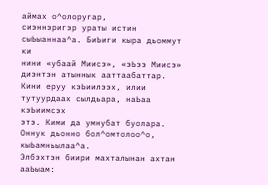аймах о^олоругар,
сиэннэригэр ураты истин сыЬыаннаа^а. БиЬиги кыра дьоммут ки
нини «убаай Миисэ», «эЬээ Миисэ» диэнтэн атыннык ааттаабаттар.
Кини еруу кэЬиилээх, илии тутуурдаах сылдьара, наЬаа кэЬиимсэх
этэ. Кими да умнубат буолара. Оннук дьонно бол^омтолоо^о,
кыЬамньылаа^а.
Элбэхтэн биири махталынан ахтан ааЬыам: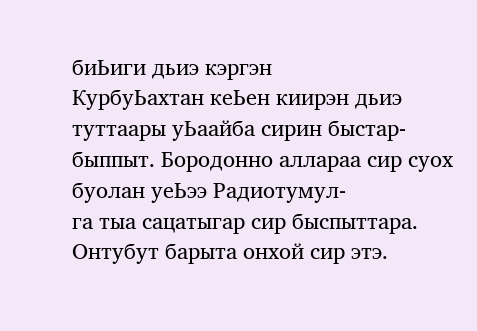биЬиги дьиэ кэргэн
КурбуЬахтан кеЬен киирэн дьиэ туттаары уЬаайба сирин быстар-
быппыт. Бородонно аллараа сир суох буолан уеЬээ Радиотумул-
га тыа сацатыгар сир быспыттара. Онтубут барыта онхой сир этэ.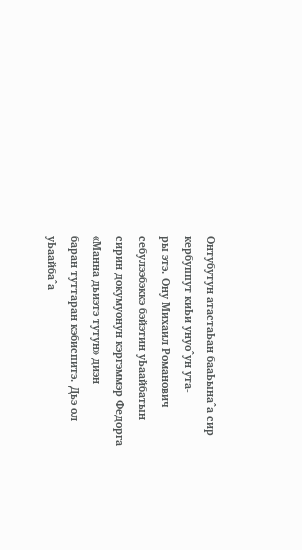Онтубутун атастаЬан бааЬына^а сир кербуппут киЬи унуо^ун ута-
ры этэ. Ону Михаил Романович себулээбэккэ бэйэтин уЬаайбатын
сирин докумуонун кэргэммэр Федорга «Манна дьиэтэ тутун» диэн
баран туттаран кэбиспитэ. Дьэ ол уЬаайба^а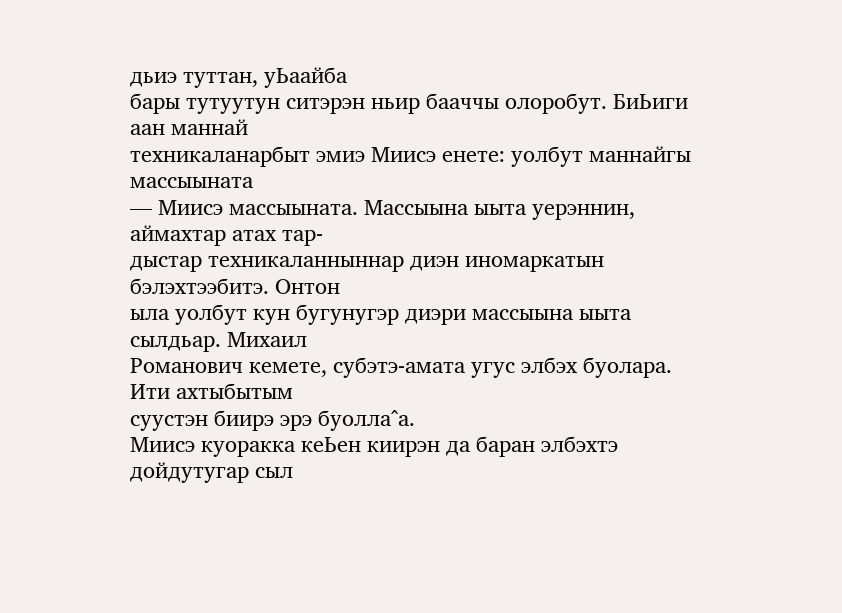дьиэ туттан, уЬаайба
бары тутуутун ситэрэн ньир бааччы олоробут. БиЬиги аан маннай
техникаланарбыт эмиэ Миисэ енете: уолбут маннайгы массыыната
— Миисэ массыыната. Массыына ыыта уерэннин, аймахтар атах тар-
дыстар техникаланныннар диэн иномаркатын бэлэхтээбитэ. Онтон
ыла уолбут кун бугунугэр диэри массыына ыыта сылдьар. Михаил
Романович кемете, субэтэ-амата угус элбэх буолара. Ити ахтыбытым
суустэн биирэ эрэ буолла^а.
Миисэ куоракка кеЬен киирэн да баран элбэхтэ дойдутугар сыл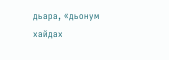дьара, «дьонум хайдах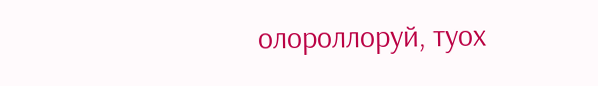олороллоруй, туох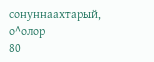сонуннаахтарый, о^олор
80